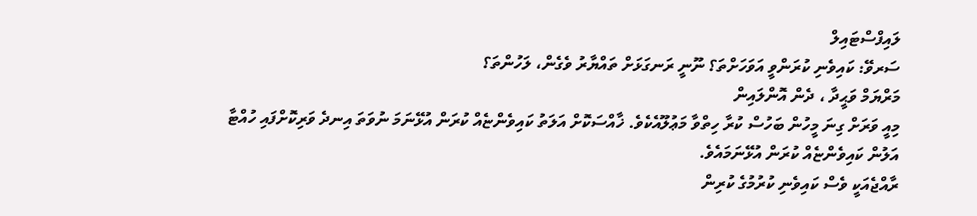ލައިފްސްޓައިލް
ސަރވޭ: ކައިވެނި ކުރަންވީ އަވަހަށްތަ؟ ނޫނީ ރަނގަޅަށް ތައްޔާރު ވެގެން، ލަހުންތަ؟
މަރްޔަމް ވަޙީދާ ، ދެން އޮންލައިން
މިއީ ވަރަށް ގިނަ މީހުން ބަހުސް ކުރާ ހިތްވާ މަޢުލޫއެކެވެ. ޚާއްސަކޮށް އަލަތު ކައިވެންޏެއް ކުރަން އުޅޭނަމަ ނުވަތަ އިނދެ ވަރިކޮށްފައި ހުއްޓާ އަލުން ކައިވެންޏެއް ކުރަން އުޅޭނަމައެވެ.
ރާއްޖެއަކީ ވެސް ކައިވެނި ކުރުމުގެ ކުރިން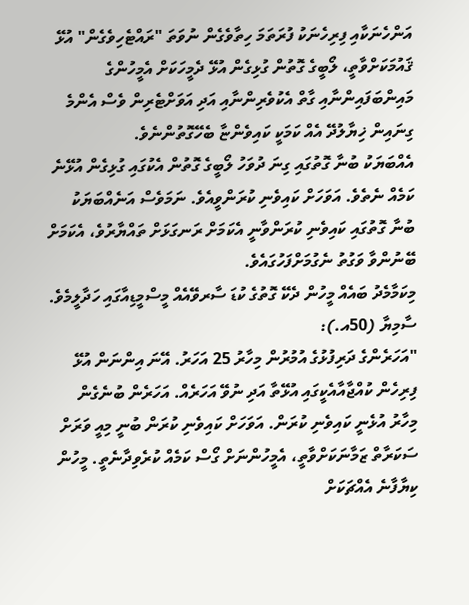އަންހެނަކާއި ފިރިހެނަކު ފުރަތަމަ ހިތާވެގެން ނުވަތަ "ރައްޓެހިވެގެން" އުޅޭ ޤައުމަކަށްވާތީ، ލޯބީގެ ގޮތުން ގުޅިގެން އުޅޭ ދެމީހަކަށް އެމީހުންގެ މައިންބަފައިންނާއި ގާތް އެކުވެރިންނާއި އަދި އަވަށްޓެރިން ވެސް އެންމެ ގިނައިން ޚިޔާލުދޭ އެއް ކަމަކީ ކައިވެންޏާ ބެހޭގޮތުންނެވެ.
އެއްބަޔަކު ބުނާ ގޮތުގައި ގިނަ ދުވަހު ލޯބީގެ ގޮތުން އެކުގައި ގުޅިގެން އުޅޭނެ ކަމެއް ނެތެވެ. އަވަހަށް ކައިވެނި ކުރަންވީއެވެ. ނަމަވެސް އަނެއްބަޔަކު ބުނާ ގޮތުގައި ކައިވެނި ކުރަންވާނީ އެކަމަށް ރަނގަޅަށް ތައްޔާރުވެ، އެކަމަށް ބޭނުންވާ ވަގުތު ނެގުމަށްފަހުގައެވެ.
މިކަމާމެދު ބައެއް މީހުން ދެކޭ ގޮތުގެ ކުޑަ ސާރވޭއެއް މީސްމީޑިއާގައި ހަދާލީމެވެ.
ސާމިޔާ (50އ.):
"އަހަރެންގެ ދަރިފުޅުގެ އުމުރުން މިހާރު 25 އަހަރު. އޭނަ އިންނަން އުޅޭ ފިރިހެން ކުއްޖާއާއެކީގައި އުޅޭތާ އަދި ނުވޭ އަހަރެއް. އަހަރެން ބުނެގެން މިހާރު އުޅެނީ ކައިވެނި ކުރަން. އަވަހަށް ކައިވެނި ކުރަން ބުނީ މިއީ ވަރަށް ސަކަރާތް ޒަމާނަކަށްވާތީ، އެމީހުންނަށް ގޯސް ކަމެއް ކުރެވިދާނެތީ. މީހުން ކިޔާފާނެ އެއްޗަކަށް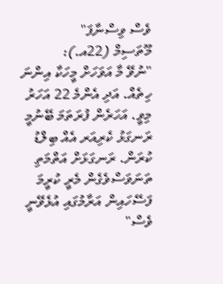ވެސް ވިސްނާފަ"
މޫތަސިމް (22އ.):
"ނުވޭ މާ އަވަހަށް މީހަކާ އިންނަ ހިތެއް. އަދި އެންމެ 22 އަހަރު މިވީ. އަހަރެން ފުރަތަމަ ބޭނުމީ ރަނގަޅު ކެރިއަރ އެއް ބިލްޑު ކުރަން. ރަނގަޅަށް އަތްމަތި ތަނަވަސްވެގެން މެރީ ކުރީމަ ފަސޭހައިން އަރާމުގައި އުޅެވޭނީ ވެސް"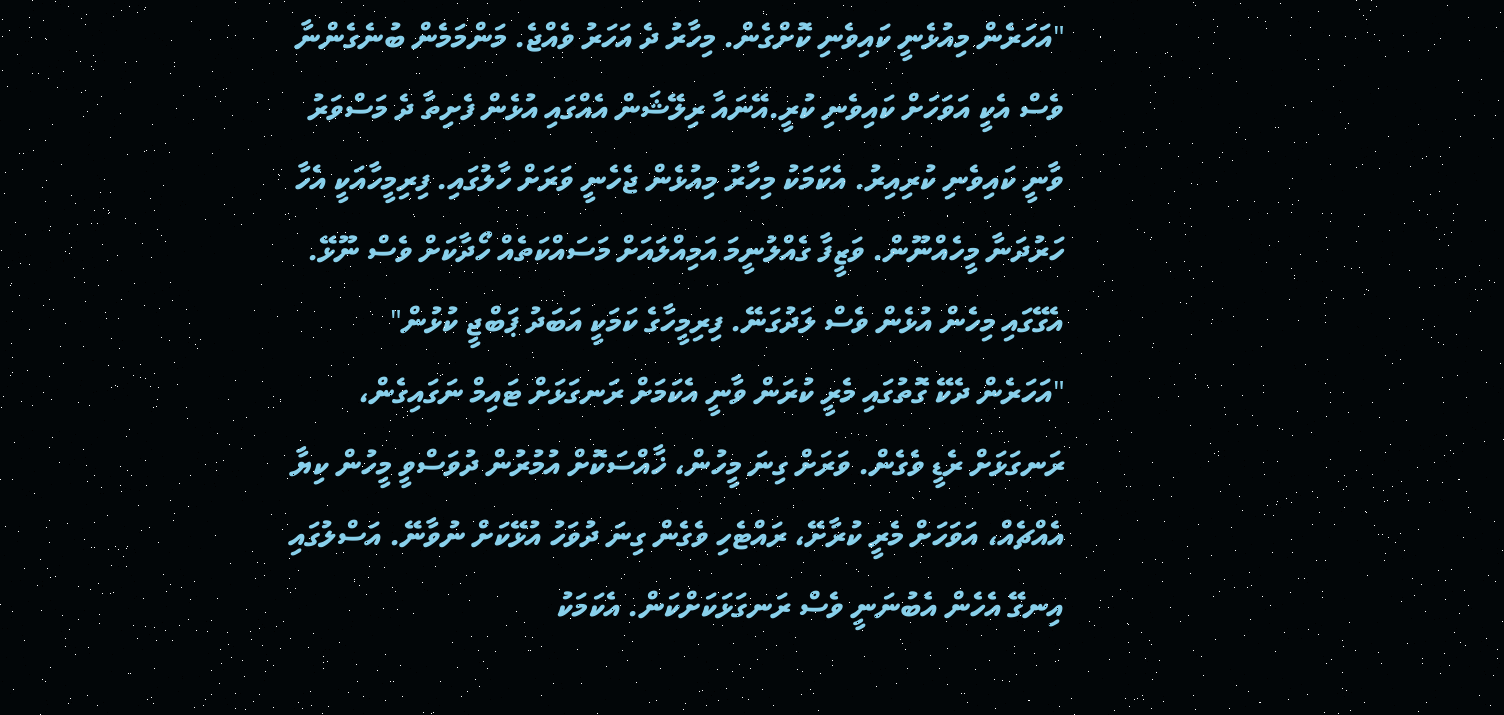"އަހަރެން މިއުޅެނީ ކައިވެނި ކޮށްގެން. މިހާރު ދެ އަހަރު ވެއްޖެ. މަންމަމެން ބުނެގެންނާ ވެސް އެކީ އަވަހަށް ކައިވެނި ކުރީ.އޭނައާ ރިލޭޝަން އެއްގައި އުޅެން ފެށިތާ ދެ މަސްވަރު ވާނީ ކައިވެނި ކުރިއިރު. އެކަމަކު މިހާރު މިއުޅެން ޖެހެނީ ވަރަށް ހާލުގައި. ފިރިމީހާއަކީ އެހާ ހަރުދަނާ މީހެއްނޫން. ވަޒީފާ ގެއްލުނީމަ އަމިއްލައަށް މަސައްކަތެއް ހޯދާކަށް ވެސް ނޫޅޭ. އެގޭގައި މިހެން އުޅެން ވެސް ލަދުގަނޭ. ފިރިމީހާގެ ކަމަކީ އަބަދު ޕަބްޖީ ކުޅުން"
"އަހަރެން ދެކޭ ގޮތުގައި މެރީ ކުރަން ވާނީ އެކަމަށް ރަނގަޅަށް ޓައިމް ނަގައިގެން، ރަނގަޅަށް ރެޑީ ވެގެން. ވަރަށް ގިނަ މީހުން، ޚާއްސަކޮށް އުމުރުން ދުވަސްވީ މީހުން ކިޔާ އެއްޗެއް، އަވަހަށް މެރީ ކުރާށޭ، ރައްޓެހި ވެގެން ގިނަ ދުވަހު އުޅޭކަށް ނުވާނޭ. އަސްލުގައި އިނގޭ އެހެން އެބުނަނީ ވެސް ރަނގަޅަކަށްކަން. އެކަމަކު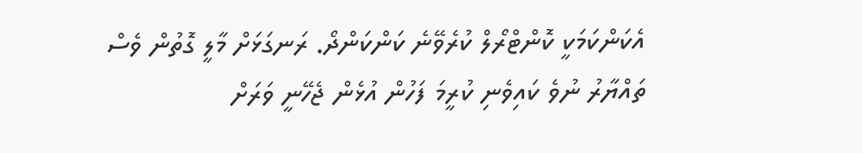އެކަންކަމަކީ ކޮންޓްރޯލް ކުރެވޭނެ ކަންކަންދޯ. ރަނގަޅަށް މާލީ ގޮތުން ވެސް ތައްޔާރު ނުވެ ކައިވެނި ކުރީމަ ފަހުން އުޅެން ޖެހޭނީ ވަރަށް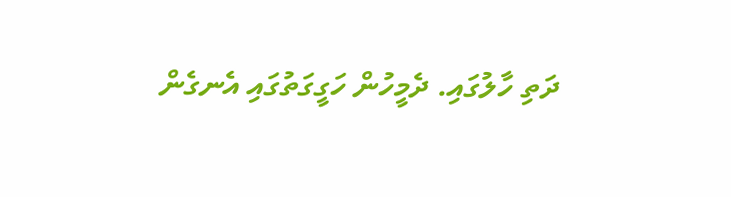ދަތި ހާލުގައި. ދެމީހުން ހަގީގަތުގައި އެނގެން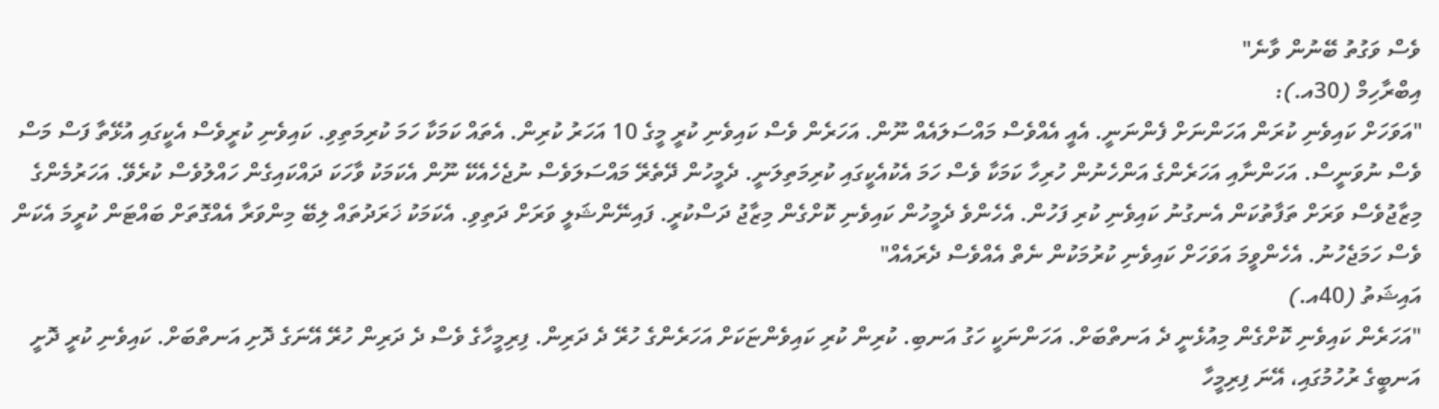ވެސް ވަގުތު ބޭނުން ވާނެ"
އިބްރާހިމް (30އ.):
"އަވަހަށް ކައިވެނި ކުރަން އަހަންނަށް ފެންނަނީ. އެއީ އެއްވެސް މައްސަލައެއް ނޫން. އަހަރެން ވެސް ކައިވެނި ކުރީ މީގެ 10 އަހަރު ކުރިން. އެތައް ކަމަކާ ހަމަ ކުރިމަތިވި. ކައިވެނި ކުރީވެސް އެކީގައި އުޅޭތާ ފަސް މަސް ވެސް ނުވަނީސް. އަހަންނާއި އަހަރެންގެ އަންހެނުން ހުރިހާ ކަމަކާ ވެސް ހަމަ އެކުއެކީގައި ކުރިމަތިލަނީ. ދެމީހުން ދޭތެރޭ މައްސަލަވެސް ނުޖެހެއެކޭ ނޫން އެކަމަކު ވާހަކަ ދައްކައިގެން ހައްލުވެސް ކުރެވޭ. އަހަރުމެންގެ މިޒާޖުވެސް ވަރަށް ތަފާތުކަން އެނގުނު ކައިވެނި ކުރި ފަހުން. އެހެންވެ ދެމީހުން ކައިވެނި ކޮށްގެން މިޒާޖު ދަސްކުރީ. ފައިނޭންޝަލީ ވަރަށް ދަތިވި. އެކަމަކު ޚަރަދުތައް ލިބޭ މިންވަރާ އެއްގޮތަށް ބައްޓަން ކުރީމަ އެކަން ވެސް ހަމަޖެހުނު. އެހެންވީމަ އަވަހަށް ކައިވެނި ކުރުމަކުން ނެތް އެއްވެސް ދެރައެއް"
އައިޝަތު (40އ.)
"އަހަރެން ކައިވެނި ކޮށްގެން މިއުޅެނީ ދެ އަނތްބަށް. އަހަންނަކީ ހަގު އަނބި. ކުރިން ކުރި ކައިވެންޏަކަށް އަހަރެންގެ ހުރޭ ދެ ދަރިން. ފިރިމީހާގެ ވެސް ދެ ދަރިން ހުރޭ އޭނަގެ ދޮށި އަނތްބަށް. ކައިވެނި ކުރީ ދޮށީ އަނބީގެ ރުހުމުގައި، އޭނަ ފިރިމީހާ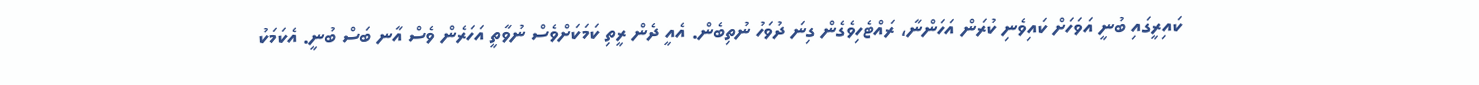ކައިރީގައި ބުނީ އަވަހަށް ކައިވެނި ކުރަން އަހަންނާ، ރައްޓެހިވެގެން ގިނަ ދުވަހު ނުތިބެން. އެއީ ދެން ރީތި ކަމަކަށްވެސް ނުވާތީ އަހަރެން ވެސް އާނ ބަސް ބުނީ. އެކަމަކު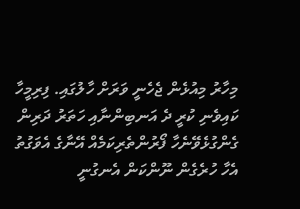މިހާރު މިއުޅެން ޖެހެނީ ވަރަށް ހާލުގައި. ފިރިމީހާ ކައިވެނި ކުރީ ދެ އަނބިންނާއި ހަތަރު ދަރިން ގެންގުޅެވޭނެހާ ފޯރުންތެރިކަމެއް އޭނާގެ އެވަގުތު އެހާ ހުރެގެން ނޫންކަން އެނގުނީ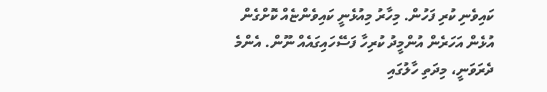ކައިވެނި ކުރި ފަހުން. މިހާރު މިއުޅެނީ ކައިވެންޏެއް ކޮށްގެން އުޅެން އަހަރެން އުންމީދު ކުރިހާ ފަސޭހައިގައެއް ނޫން. އެންމެ ދެރަވަނީ، މިދަތި ހާލުގައި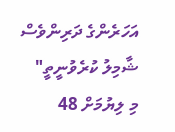އަހަރެންގެ ދަރިންވެސް ޝާމިލު ކުރެވުނީތީ"
މި ލިޔުމަށް 48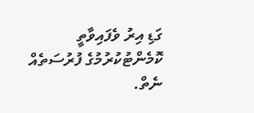ގަޑި އިރު ވެފައިވާތީ ކޮމެންޓުކުރުމުގެ ފުރުސަތެއް ނެތް.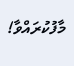މާފުކުރައްވާ!